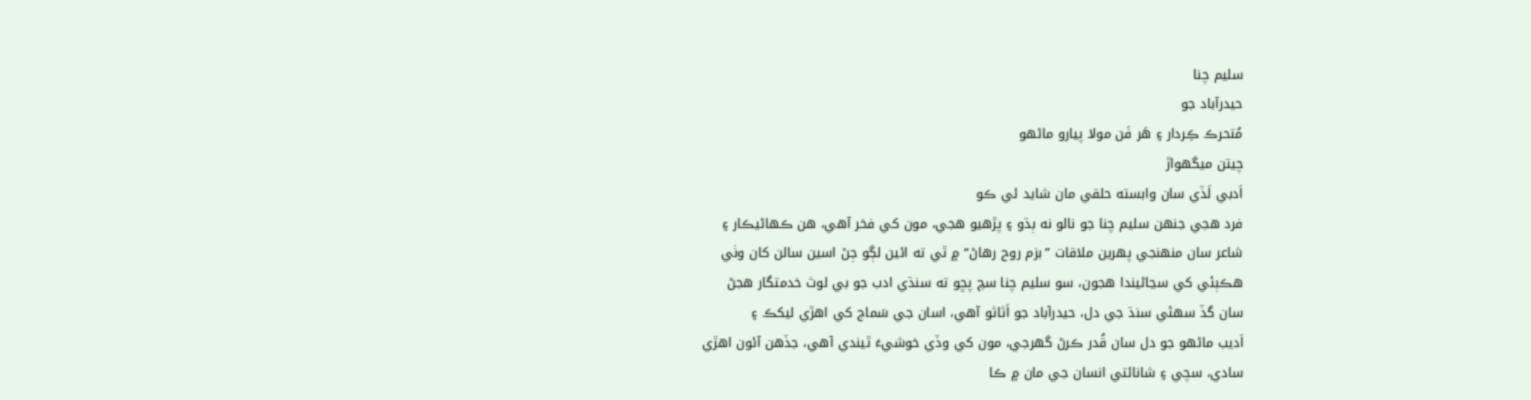سليم چنا
حيدرآباد جو
مُتحرڪ ڪِردار ۽ هَر فَن مولا پيارو ماڻھو
چيتن ميگهواڙ
اَدبي لَڏي سان وابسته حلقي مان شايد ئي ڪو
فرد هجي جنهن سليم چنا جو نالو نه ٻڌو ۽ پڙهيو هجي، مون کي فخر آهي، هن ڪهاڻيڪار ۽
شاعر سان منهنجي پهرين ملاقات ”بزم روح رهاڻ“ ۾ ٿي ته ائين لڳو ڄڻ اسين سالن کان وٺي
هڪٻئي کي سڃاڻيندا هجون، سو سليم چنا سچ پڇو ته سنڌي ادب جو بي لوث خدمتگار هجڻ
سان گڏ سهڻي سنڌ جي دل، حيدرآباد جو اَثاثو آهي، اسان جي سَماج کي اهڙي ليکڪ ۽
اَديب ماڻهو جو دل سان قُدر ڪرڻ گهرجي، مون کي وڏي خوشيءَ ٿيندي آهي، جڏهن آئون اهڙي
سادي، سچي ۽ شانائتي انسان جي مان ۾ ڪا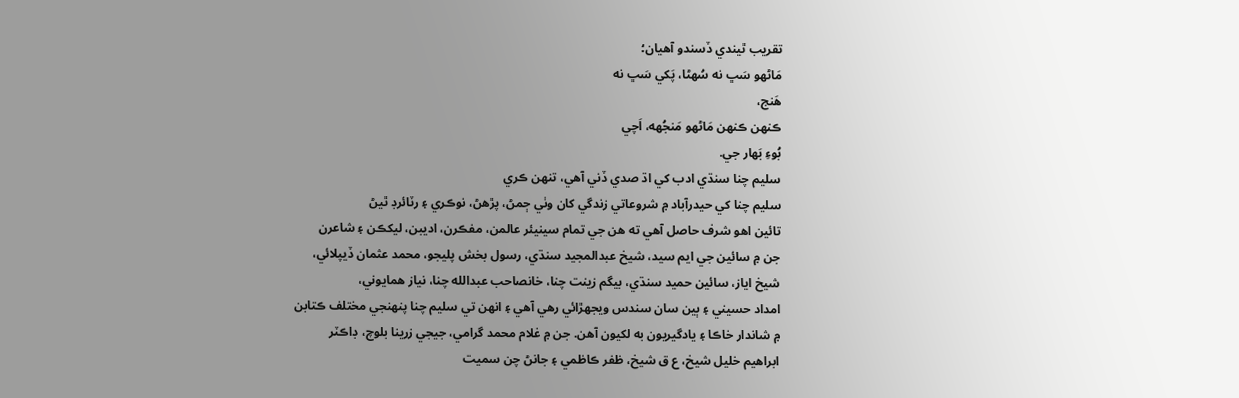تقريب ٿيندي ڏسندو آهيان؛
مَاڻهو سَڀ نه سُهڻا، پَکي سَڀ نه
هَنج،
ڪنهن ڪنهن مَاڻهو مَنجُھه، اَچي
بُوءِ بَهار جي.
سليم چنا سنڌي ادب کي اڌ صدي ڏني آهي، تنهن ڪري
سليم چنا کي حيدرآباد ۾ شروعاتي زندگي کان وٺي ڄمڻ، پڙهڻ، نوڪري ۽ رٽائرڊ ٿيڻ
تائين اهو شرف حاصل آهي ته هن جي تمام سينيئر عالمن، مفڪرن، اديبن، ليکڪن ۽ شاعرن
جن ۾ سائين جي ايم سيد، شيخ عبدالمجيد سنڌي، رسول بخش پليجو، محمد عثمان ڏيپلائي،
شيخ اياز، سائين حميد سنڌي، بيگم زينت چنا، خانصاحب عبدالله چنا، نياز همايوني،
امداد حسيني ۽ ٻين سان سندس ويجهڙائي رهي آهي ۽ انهن تي سليم چنا پنهنجي مختلف ڪتابن
۾ شاندار خاڪا ۽ يادگيريون به لکيون آهن. جن ۾ غلام محمد گرامي، جيجي زرينا بلوچ، ڊاڪٽر
ابراهيم خليل شيخ، ع ق شيخ، ظفر ڪاظمي ۽ جانڻ چن سميت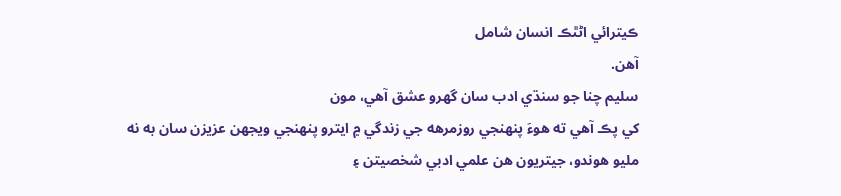ڪيترائي اڻٿڪ انسان شامل
آهن.
سليم چنا جو سنڌي ادب سان گهرو عشق آهي، مون
کي پڪ آهي ته هوءَ پنهنجي روزمرهه جي زندگي ۾ ايترو پنهنجي ويجهن عزيزن سان به نه
مليو هوندو، جيتريون هن علمي ادبي شخصيتن ۽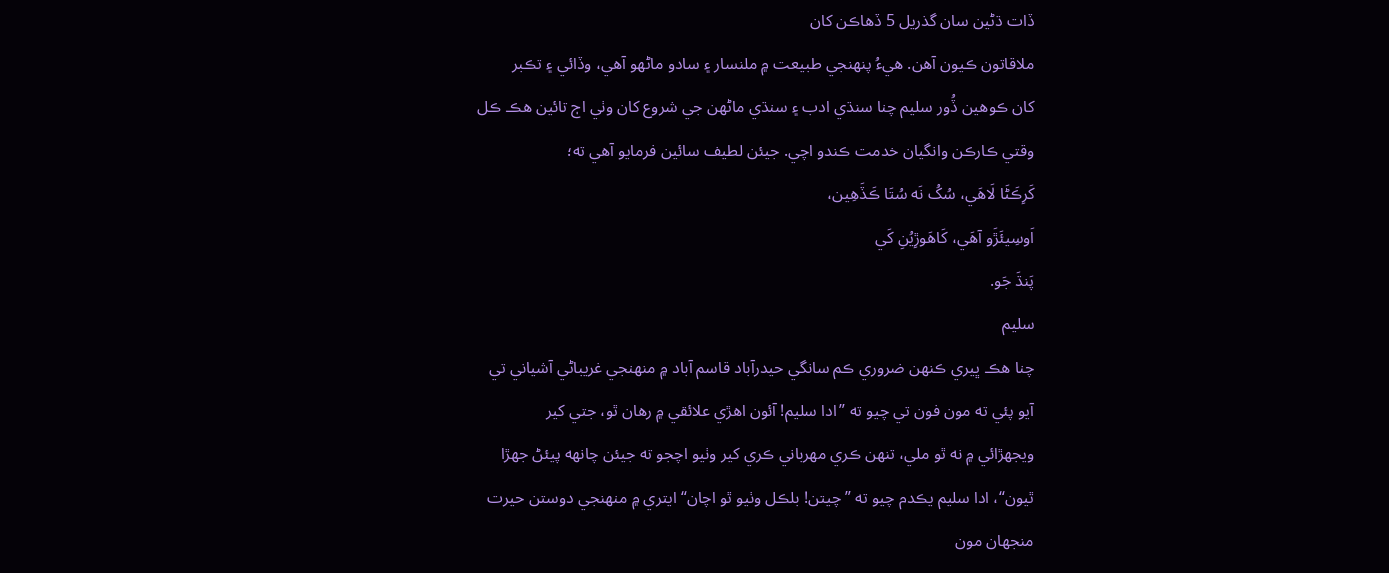ڏات ڌڻين سان گذريل 5 ڏهاڪن کان
ملاقاتون ڪيون آهن. هيءُ پنهنجي طبيعت ۾ ملنسار ۽ سادو ماڻهو آهي، وڏائي ۽ تڪبر
کان ڪوهين ڏُور سليم چنا سنڌي ادب ۽ سنڌي ماڻهن جي شروع کان وٺي اڄ تائين هڪ ڪل
وقتي ڪارڪن وانگيان خدمت ڪندو اچي. جيئن لطيف سائين فرمايو آهي ته؛
کَرِڪَڻَا لَاهَي، سُکُ نَه سُتَا ڪَڏَهِين،
اَوسِيئَڙَو آهَي، کَاهَوڙِيُنِ کَي
پَنڌَ جَو.
سليم
چنا هڪ ڀيري ڪنهن ضروري ڪم سانگي حيدرآباد قاسم آباد ۾ منهنجي غريباڻي آشياني تي
آيو پئي ته مون فون تي چيو ته ”ادا سليم! آئون اهڙي علائقي ۾ رهان ٿو، جتي کير
ويجهڙائي ۾ نه ٿو ملي، تنهن ڪري مهرباني ڪري کير وٺيو اچجو ته جيئن چانهه پيئڻ جهڙا
ٿيون“، ادا سليم يڪدم چيو ته ”چيتن! بلڪل وٺيو ٿو اچان“ ايتري ۾ منهنجي دوستن حيرت
منجهان مون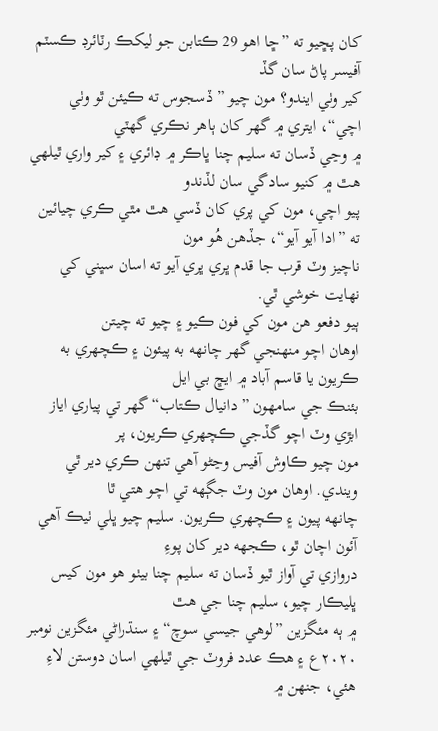کان پڇيو ته ”ڇا اهو 29 ڪتابن جو ليکڪ رٽائرڊ ڪسٽم آفيسر پاڻ سان گڏ
کير وٺي ايندو؟ مون چيو ”ڏسجوس ته ڪيئن ٿو وٺي اچي“، ايتري ۾ گهر کان ٻاهر نڪري گهٽي
۾ وڃي ڏسان ته سليم چنا ڀاڪر ۾ ڊائري ۽ کير واري ٿيلهي هٿ ۾ کنيو سادگي سان لڏندو
پيو اچي، مون کي پري کان ڏسي هٿ مٿي ڪري چيائين ته ”ادا آيو آيو“، جڏهن هُو مون
ناچيز وٽ قرب جا قدم ڀري ڀري آيو ته اسان سڀني کي نهايت خوشي ٿي.
ٻيو دفعو هن مون کي فون ڪيو ۽ چيو ته چيتن
اوهان اچو منهنجي گهر چانهه به پيئون ۽ ڪچهري به ڪريون يا قاسم آباد ۾ ايڇ بي ايل
بئنڪ جي سامهون ”دانيال ڪتاب“ گهر تي پياري اياز ابڙي وٽ اچو گڏجي ڪچهري ڪريون، پر
مون چيو ڪاوش آفيس وڃڻو آهي تنهن ڪري دير ٿي ويندي. اوهان مون وٽ جڳهه تي اچو هتي ٿا
چانهه پيون ۽ ڪچهري ڪريون. سليم چيو ڀلي ٺيڪ آهي آئون اچان ٿو، ڪجهه دير کان پوءِ
دروازي تي آواز ٿيو ڏسان ته سليم چنا بيٺو هو مون کيس ڀليڪار چيو، سليم چنا جي هٿ
۾ ٻه مئگزين ”لوهي جيسي سوچ“ ۽ سنڌراڻي مئگزين نومبر ۲۰۲۰ع ۽ هڪ عدد فروٽ جي ٿيلهي اسان دوستن لاءِ
هئي، جنهن ۾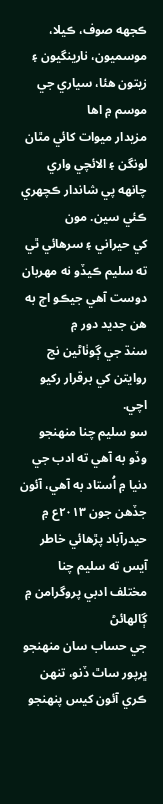ڪجهه صوف، ڪيلا، موسميون، نارينگيون ۽ زيتون هئا، سياري جي موسم ۾ اها
مزيدار ميوات کائي مٿان لونگن ۽ الائچي واري چانهه پي شاندار ڪچهري ڪئي سين. مون
کي حيراني ۽ سرهائي ٿي ته سليم ڪيڏو نه مهربان دوست آهي جيڪو اڄ به هن جديد دور ۾
سنڌ جي ڳوٺاڻين نج روايتن کي برقرار رکيو اچي.
سو سليم چنا منهنجو وڏو به آهي ته ادب جي
دنيا ۾ اُستاد به آهي، آئون جڏهن جون ۲۰۱۳ع ۾ حيدرآباد پڙهائي خاطر آيس ته سليم چنا مختلف ادبي پروگرامن ۾ ڳالهائڻ
جي حساب سان منهنجو ڀرپور ساٿ ڏنو، تنهن ڪري آئون کيس پنهنجو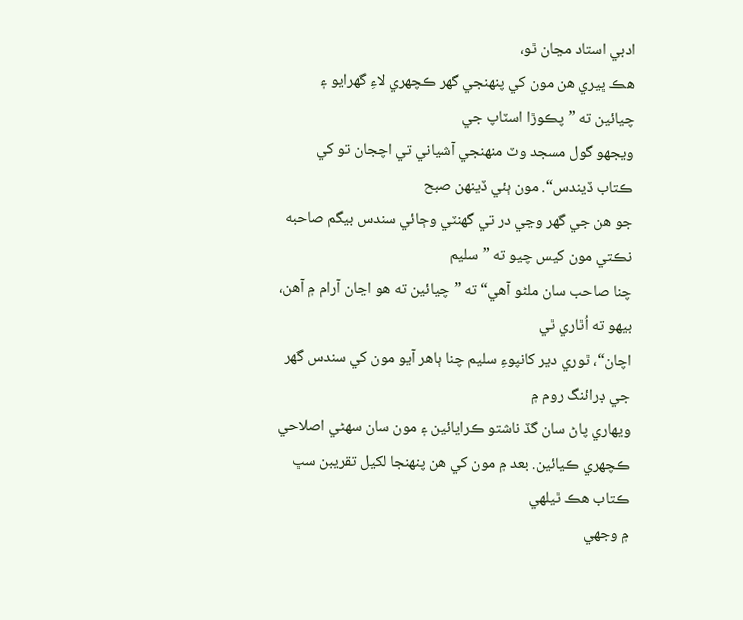ادبي استاد مڃان ٿو،
هڪ ڀيري هن مون کي پنهنجي گهر ڪچهري لاءِ گهرايو ۽ چيائين ته ”پڪوڙا اسٽاپ جي
ويجهو گول مسجد وٽ منهنجي آشياني تي اچجان تو کي ڪتاب ڏيندس“. مون ٻئي ڏينهن صبح
جو هن جي گهر وڃي در تي گهنٽي وڄائي سندس بيگم صاحبه نڪتي مون کيس چيو ته ”سليم
چنا صاحب سان ملڻو آهي“ ته ”چيائين ته هو اڃان آرام ۾ آهن، بيهو ته اُٿاري ٿي
اچان“، ٿوري دير کانپوءِ سليم چنا ٻاهر آيو مون کي سندس گهر جي ڊرائنگ روم ۾
ويهاري پاڻ سان گڏ ناشتو ڪرايائين ۽ مون سان سهڻي اصلاحي ڪچهري ڪيائين. بعد ۾ مون کي هن پنهنجا لکيل تقريبن سڀ ڪتاب هڪ ٿيلهي
۾ وجهي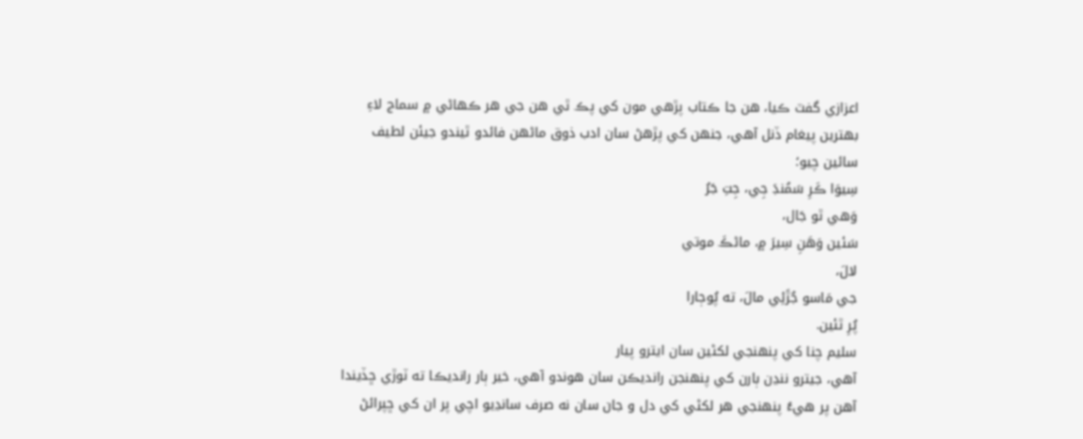اعزازي گفٽ ڪيا، هن جا ڪتاب پڙهي مون کي پڪ ٿي هن جي هر ڪهاڻي ۾ سماج لاءِ
بهترين پيغام ڏنل آهي، جنهن کي پڙهڻ سان ادب ذوق ماڻهن فائدو ٿيندو جيئن لطيف
سائين چيو؛
سِيوَا ڪَرِ سَمُنڊَ جِي، جِتِ جَرُ
وَهي ٿو جَال،
سَئين وَھَنِ سِيرَ ۾، ماڻڪَ موتي
لالَ،
جي مَاسو جُڙَئِي مالَ، ته پُوڄارا
پُرِ ٿئين.
سليم چنا کي پنهنجي لکڻين سان ايترو پيار
آهي، جيترو ننڍن ٻارن کي پنهنجن رانديڪن سان هوندو آهي، خير ٻار رانديڪا ته ٽوڙي ڇڏيندا
آهن پر هيءُ پنهنجي هر لکڻي کي دل و جان سان نه صرف سانڍيو اچي پر ان کي ڇپرائڻ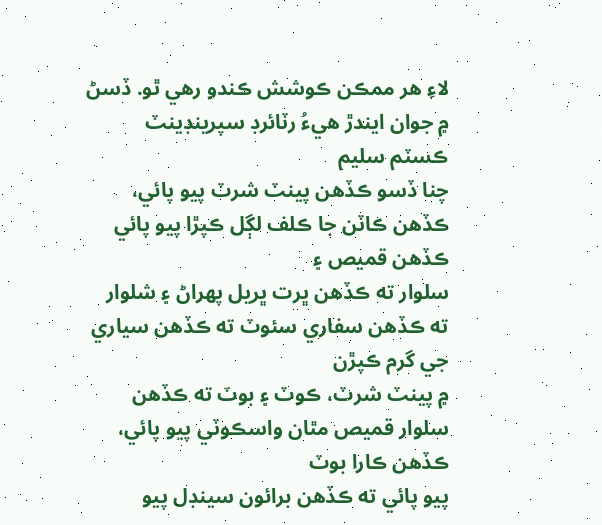لاءِ هر ممڪن ڪوشش ڪندو رهي ٿو. ڏسڻ ۾ جوان ايندڙ هيءُ رٽائرڊ سپرينڊينٽ ڪسٽم سليم
چنا ڏسو ڪڏهن پينٽ شرٽ پيو پائي، ڪڏهن ڪاٽن جا ڪلف لڳل ڪپڙا پيو پائي ڪڏهن قميص ۽
سلوار ته ڪڏهن ڀرت ڀريل پهراڻ ۽ شلوار ته ڪڏهن سفاري سئوٽ ته ڪڏهن سياري جي گرم ڪپڙن
۾ پينٽ شرٽ، ڪوٽ ۽ بوٽ ته ڪڏهن سلوار قميص مٿان واسڪوٽي پيو پائي، ڪڏهن ڪارا بوٽ
پيو پائي ته ڪڏهن برائون سينڊل پيو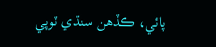پائي، ڪڏهن سنڌي ٽوپي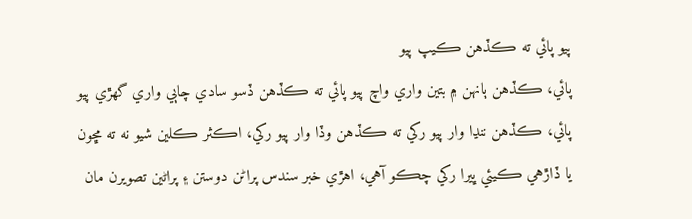پيو پائي ته ڪڏهن ڪيپ پيو
پائي، ڪڏهن ٻانهن ۾ بتين واري واچ پيو پائي ته ڪڏهن ڏسو سادي چاٻي واري گهڙي پيو
پائي، ڪڏهن ننڍا وار پيو رکي ته ڪڏهن وڏا وار پيو رکي، اڪثر ڪلين شيو نه ته مڇون
يا ڏاڙهي ڪيئي ڀيرا رکي چڪو آهي، اهڙي خبر سندس پراڻن دوستن ۽ پراڻين تصويرن مان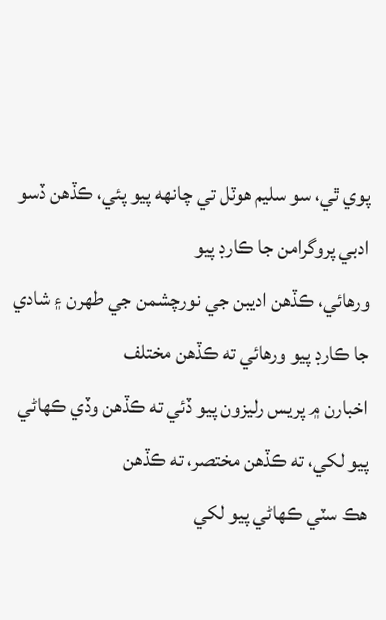پوي ٿي، سو سليم هوٽل تي چانهه پيو پئي، ڪڏهن ڏسو ادبي پروگرامن جا ڪارڊ پيو
ورهائي، ڪڏهن اديبن جي نورچشمن جي طهرن ۽ شادي جا ڪارڊ پيو ورهائي ته ڪڏهن مختلف
اخبارن ۾ پريس رليزون پيو ڏئي ته ڪڏهن وڏي ڪهاڻي پيو لکي، ته ڪڏهن مختصر، ته ڪڏهن
هڪ سٽي ڪهاڻي پيو لکي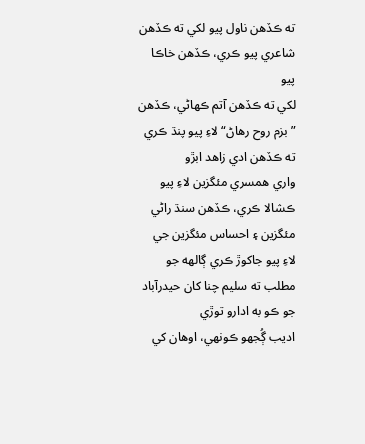ته ڪڏهن ناول پيو لکي ته ڪڏهن شاعري پيو ڪري، ڪڏهن خاڪا پيو
لکي ته ڪڏهن آتم ڪهاڻي، ڪڏهن ”بزم روح رهاڻ“ لاءِ پيو پنڌ ڪري ته ڪڏهن ادي زاهد ابڙو
واري همسري مئگزين لاءِ پيو ڪشالا ڪري، ڪڏهن سنڌ راڻي مئگزين ۽ احساس مئگزين جي
لاءِ پيو جاکوڙ ڪري ڳالهه جو مطلب ته سليم چنا کان حيدرآباد جو ڪو به ادارو توڙي
اديب ڳُجهو ڪونهي، اوهان کي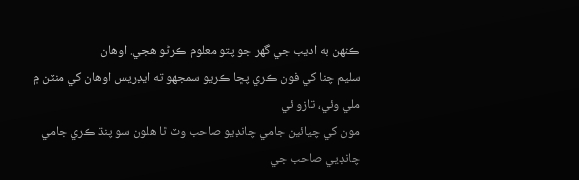ڪنهن به اديب جي گهر جو پتو معلوم ڪرڻو هجي. اوهان
سليم چنا کي فون ڪري پڇا ڪريو سمجهو ته ايڊريس اوهان کي منٽن ۾ ملي وئي، تازو ئي
مون کي چيائين جامي چانڊيو صاحب وٽ ٿا هلون سو پنڌ ڪري جامي چانڊيي صاحب جي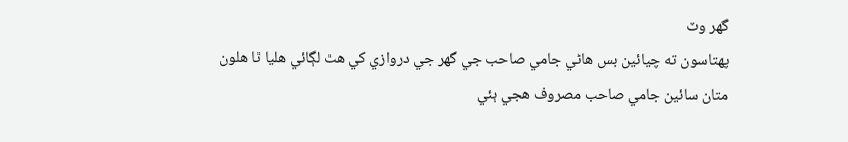گهر وٽ
پهتاسون ته چيائين بس هاڻي جامي صاحب جي گهر جي دروازي کي هٿ لڳائي هليا ٿا هلون
متان سائين جامي صاحب مصروف هجي ٻئي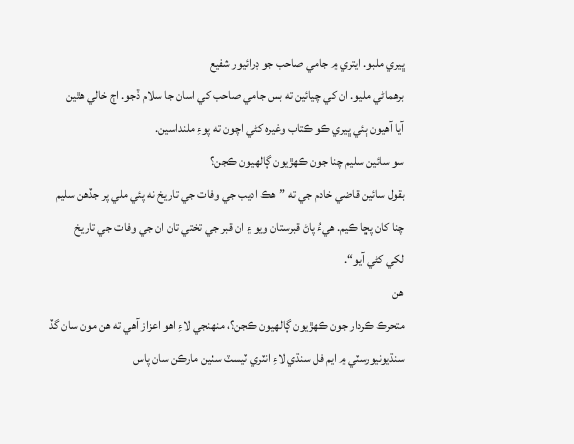ڀيري ملبو. ايتري ۾ جامي صاحب جو ڊرائيور شفيع
برهماڻي مليو. ان کي چيائين ته بس جامي صاحب کي اسان جا سلام ڏجو. اڄ خالي هٿين
آيا آهيون ٻئي ڀيري ڪو ڪتاب وغيره کڻي اچون ته پوءِ ملنداسين.
سو سائين سليم چنا جون ڪهڙيون ڳالهيون ڪجن؟
بقول سائين قاضي خادم جي ته ”هڪ اديب جي وفات جي تاريخ نه پئي ملي پر جڏهن سليم
چنا کان پڇا ڪيم. هيءُ پاڻ قبرستان ويو ۽ ان قبر جي تختي تان ان جي وفات جي تاريخ
لکي کڻي آيو“.
هن
متحرڪ ڪردار جون ڪهڙيون ڳالهيون ڪجن؟، منهنجي لاءِ اهو اعزاز آهي ته هن مون سان گڏ
سنڌيونيورسٽي ۾ ايم فل سنڌي لاءِ انٽري ٽيسٽ سٺين مارڪن سان پاس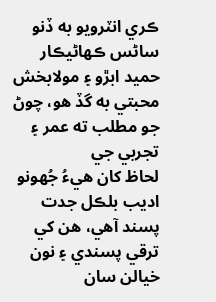ڪري انٽرويو به ڏنو
ساڻس ڪهاڻيڪار حميد ابڙو ۽ مولابخش محبتي به گڏ هو، چوڻ جو مطلب ته عمر ۽ تجربي جي
لحاظ کان هيءُ جُهونو اديب بلڪل جدت پسند آهي، هن کي ترقي پسندي ۽ نون خيالن سان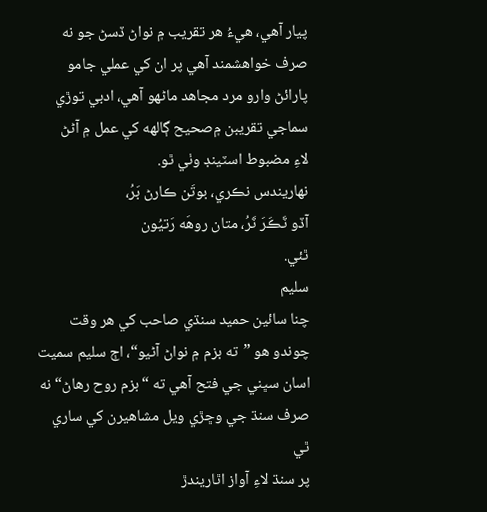پيار آهي، هيءُ هر تقريب ۾ نواڻ ڏسڻ جو نه صرف خواهشمند آهي پر ان کي عملي جامو
پارائڻ وارو مرد مجاهد ماڻهو آهي، ادبي توڙي سماجي تقريبن ۾صحيح ڳالهه کي عمل ۾ آڻڻ
لاءِ مضبوط اسٽينڊ وٺي ٿو.
نهاريندس نڪري، بوتَن ڪارڻ بَرُ،
آڏو ٽَڪَرَ ٽَرُ، متان روهَه رَتيُون
ٿئي.
سليم
چنا سائين حميد سنڌي صاحب کي هر وقت چوندو هو ”ته بزم ۾ نواڻ آڻيو“، اڄ سليم سميت
اسان سڀني جي فتح آهي ته “بزم روح رهاڻ“ نه صرف سنڌ جي وڇڙي ويل مشاهيرن کي ساري ٿي
پر سنڌ لاءِ آواز اٿاريندڙ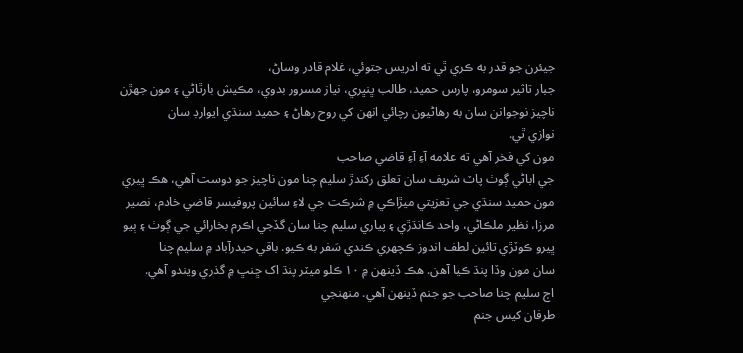جيئرن جو قدر به ڪري ٿي ته ادريس جتوئي، غلام قادر وساڻ،
جبار تاثير سومرو، پارس حميد، طالب ڀنڀري، نياز مسرور بدوي، مڪيش بارٿاڻي ۽ مون جهڙن
ناچيز نوجوانن سان به رهاڻيون رچائي انهن کي روح رهاڻ ۽ حميد سنڌي ايوارڊ سان
نوازي ٿي.
مون کي فخر آهي ته علامه آءِ آءِ قاضي صاحب
جي اباڻي ڳوٺ پاٽ شريف سان تعلق رکندڙ سليم چنا مون ناچيز جو دوست آهي، هڪ ڀيري
مون حميد سنڌي جي تعزيتي ميڙاڪي ۾ شرڪت جي لاءِ سائين پروفيسر قاضي خادم، نصير
مرزا، نظير ملڪاڻي، واحد ڪانڌڙي ۽ پياري سليم چنا سان گڏجي اڪرم بخارائي جي ڳوٺ ۽ ٻيو
ڀيرو ڪوٽڙي تائين لطف اندوز ڪچهري ڪندي سَفر به ڪيو. باقي حيدرآباد ۾ سليم چنا
سان مون وڏا پنڌ ڪيا آهن. هڪ ڏينهن ۾ ۱۰ ڪلو ميٽر پنڌ اک ڇنڀ ۾ گذري ويندو آهي.
اڄ سليم چنا صاحب جو جنم ڏينهن آهي. منهنجي
طرفان کيس جنم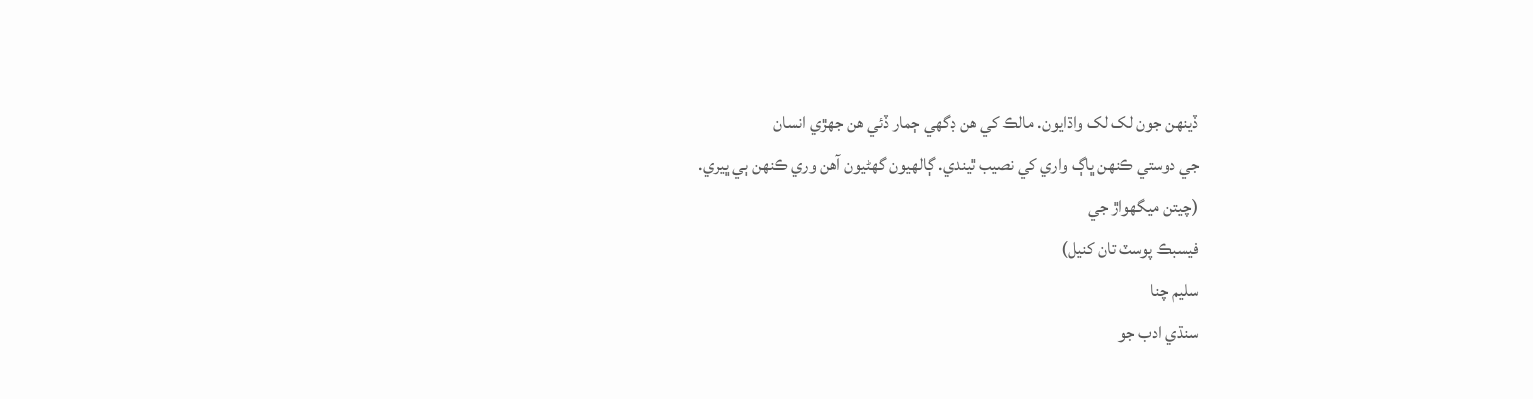ڏينهن جون لک لک واڌايون. مالڪ کي هن ڊگهي ڄمار ڏئي هن جهڙي انسان
جي دوستي ڪنهن ڀاڳ واري کي نصيب ٿيندي. ڳالهيون گهڻيون آهن وري ڪنهن ٻي ڀيري.
(چيتن ميگھواڙ جي
فيسبڪ پوسٽ تان کنيل)
سليم چنا
سنڌي ادب جو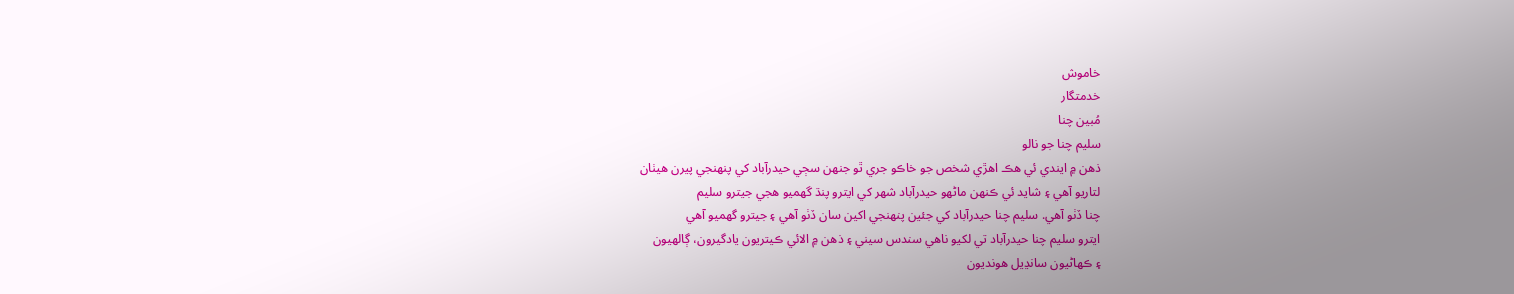خاموش
خدمتگار
مُبين چنا
سليم چنا جو نالو
ذهن ۾ ايندي ئي هڪ اهڙي شخص جو خاڪو جري ٿو جنهن سڄي حيدرآباد کي پنهنجي پيرن هيٺان
لتاريو آهي ۽ شايد ئي ڪنهن ماڻهو حيدرآباد شهر کي ايترو پنڌ گهميو هجي جيترو سليم
چنا ڏٺو آهي. سليم چنا حيدرآباد کي جئين پنهنجي اکين سان ڏٺو آهي ۽ جيترو گهميو آهي
ايترو سليم چنا حيدرآباد تي لکيو ناهي سندس سيني ۽ ذهن ۾ الائي ڪيتريون يادگيرون، ڳالهيون
۽ ڪهاڻيون سانڍيل هونديون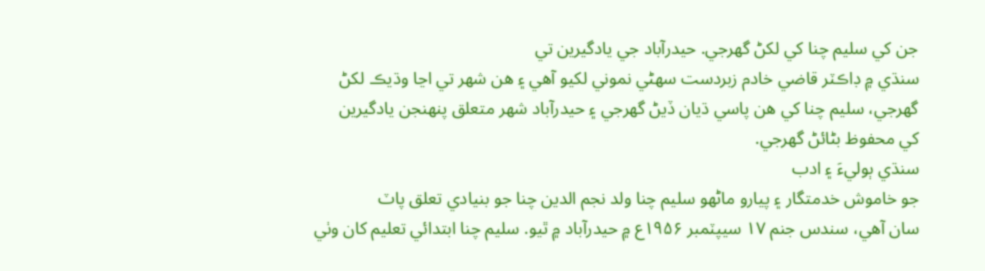جن کي سليم چنا کي لکڻ گهرجي. حيدرآباد جي يادگيرين تي
سنڌي ۾ ڊاڪٽر قاضي خادم زبردست سهڻي نموني لکيو آهي ۽ هن شهر تي اڃا وڌيڪ لکڻ
گهرجي، سليم چنا کي هن پاسي ڌيان ڏيڻ گهرجي ۽ حيدرآباد شهر متعلق پنهنجن يادگيرين
کي محفوظ بڻائڻ گهرجي.
سنڌي ٻوليءَ ۽ ادب
جو خاموش خدمتگار ۽ پيارو ماڻهو سليم چنا ولد نجم الدين چنا جو بنيادي تعلق پاٽ
سان آهي، سندس جنم ۱۷ سيپٽمبر ۱۹۵۶ع ۾ حيدرآباد ۾ ٿيو. سليم چنا ابتدائي تعليم کان وٺي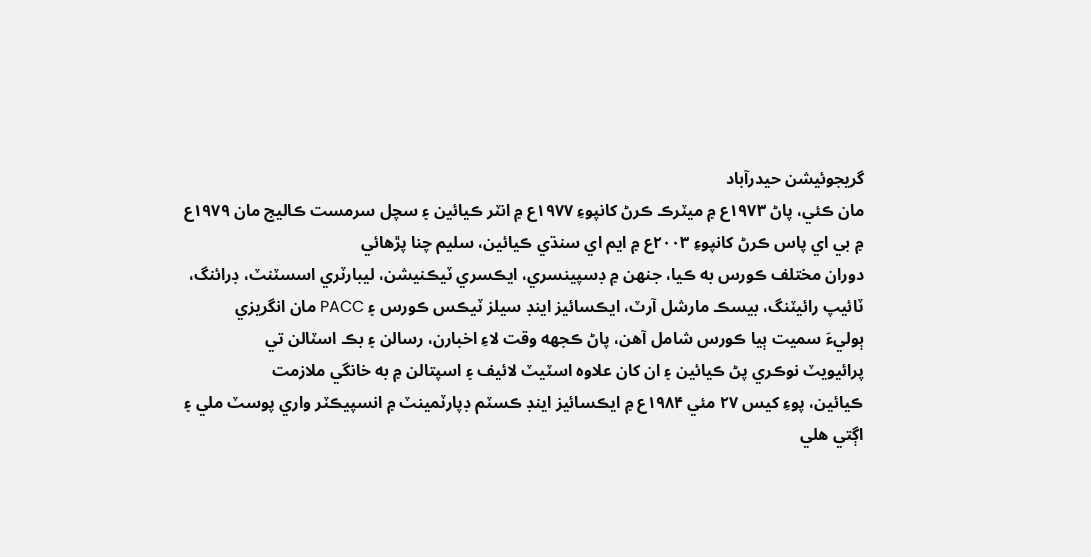گريجوئيشن حيدرآباد
مان ڪئي، پاڻ ۱۹۷۳ع ۾ ميٽرڪ ڪرڻ کانپوءِ ۱۹۷۷ع ۾ انٽر ڪيائين ۽ سچل سرمست ڪاليج مان ۱۹۷۹ع ۾ بي اي پاس ڪرڻ کانپوءِ ۲۰۰۳ع ۾ ايم اي سنڌي ڪيائين، سليم چنا پڙهائي
دوران مختلف ڪورس به ڪيا، جنهن ۾ ڊسپينسري، ايڪسري ٽيڪنيشن، ليبارٽري اسسٽنٽ، ڊرائنگ،
ٽائيپ رائيٽنگ، بيسڪ مارشل آرٽ، ايڪسائيز اينڊ سيلز ٽيڪس ڪورس ۽ PACC مان انگريزي
ٻوليءَ سميت ٻيا ڪورس شامل آهن، پاڻ ڪجھه وقت لاءِ اخبارن، رسالن ۽ بڪ اسٽالن تي
پرائيويٽ نوڪري پڻ ڪيائين ۽ ان کان علاوه اسٽيٽ لائيف ۽ اسپتالن ۾ به خانگي ملازمت
ڪيائين، پوءِ کيس ۲۷ مئي ۱۹۸۴ع ۾ ايڪسائيز اينڊ ڪسٽم ڊپارٽمينٽ ۾ انسپيڪٽر واري پوسٽ ملي ۽ اڳتي هلي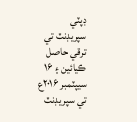ڊپٽي
سپريڊنٽ تي ترقي حاصل ڪيائين ۽ ۱۶ سيپٽمبر ۲۰۱۶ع تي سپريڊنٽ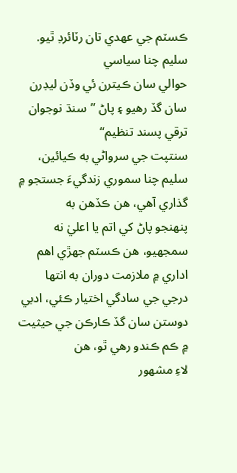ڪسٽم جي عهدي تان رٽائرڊ ٿيو.
سليم چنا سياسي
حوالي سان ڪيترن ئي وڏن ليڊرن سان گڏ رهيو ۽ پاڻ ”سنڌ نوجوان ترقي پسند تنظيم“
سنتپت جي سرواڻي به ڪيائين، سليم چنا سموري زندگيءَ جستجو ۾ گذاري آهي، هن ڪڏهن به
پنهنجو پاڻ کي اتم يا اعليٰ نه سمجهيو، هن ڪسٽم جهڙي اهم اداري ۾ ملازمت دوران به انتها
درجي جي سادگي اختيار ڪئي، ادبي دوستن سان گڏ ڪارڪن جي حيثيت ۾ ڪم ڪندو رهي ٿو، هن
لاءِ مشهور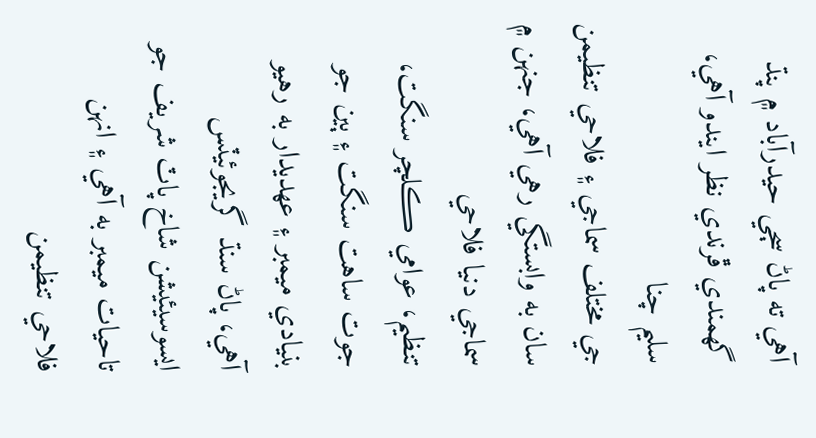آهي ته پاڻ سڄي حيدرآباد ۾ پنڌ گهمندي ڦرندي نظر ايندو آهي، سليم چنا
جي مختلف سماجي ۽ فلاحي تنظيمن سان به وابستگي رهي آهي، جنهن ۾ سماجي دنيا فلاحي
تنظيم، عوامي ڪلچر سنگت، جوت ساهت سنگت ۽ ٻين جو بنيادي ميمبر ۽ عهديدار به رهيو
آهي، پاڻ سنڌ گريجوئيٽس ايسوسيئيشن شاخ پاٽ شريف جو تاحيات ميمبر به آهي ۽ انهن
فلاحي تنظيمن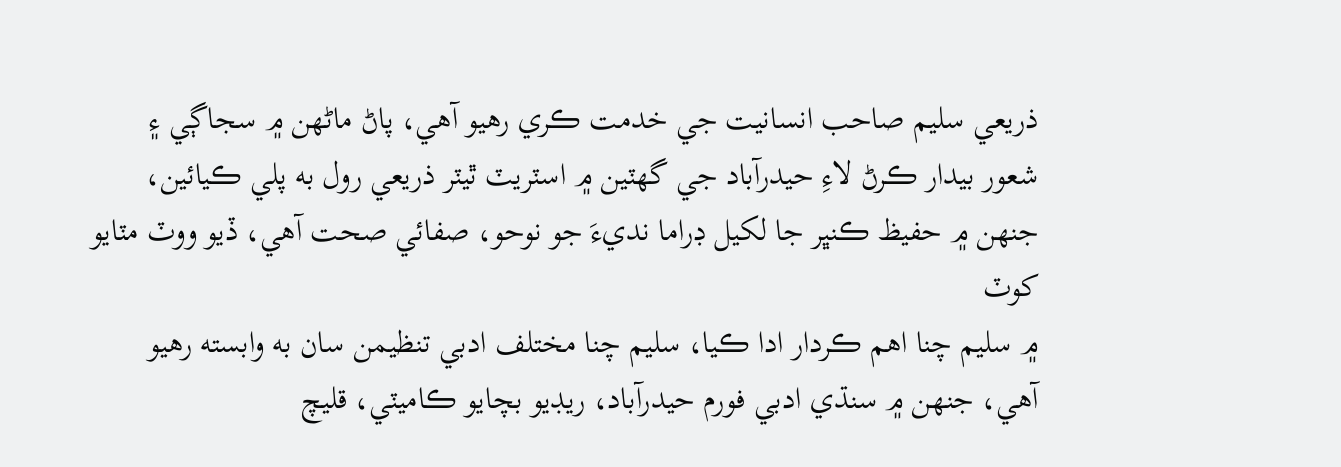ذريعي سليم صاحب انسانيت جي خدمت ڪري رهيو آهي، پاڻ ماڻهن ۾ سجاڳي ۽
شعور بيدار ڪرڻ لاءِ حيدرآباد جي گهٽين ۾ اسٽريٽ ٿيٽر ذريعي رول به پلي ڪيائين،
جنهن ۾ حفيظ ڪنڀر جا لکيل ڊراما نديءَ جو نوحو، صفائي صحت آهي، ڏيو ووٽ مٽايو کوٽ
۾ سليم چنا اهم ڪردار ادا ڪيا، سليم چنا مختلف ادبي تنظيمن سان به وابسته رهيو
آهي، جنهن ۾ سنڌي ادبي فورم حيدرآباد، ريڊيو بچايو ڪاميٽي، قليچ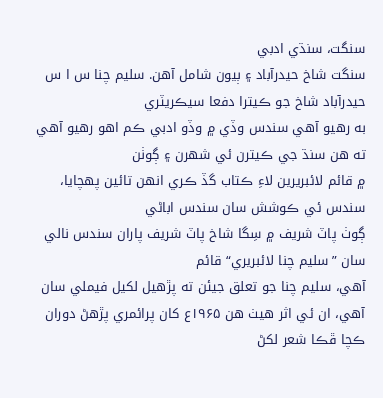سنگت، سنڌي ادبي
سنگت شاخ حيدرآباد ۽ ٻيون شامل آهن. سليم چنا س ا س حيدرآباد شاخ جو ڪيترا دفعا سيڪريٽري
به رهيو آهي سندس وڏي ۾ وڏو ادبي ڪم اهو رهيو آهي ته هن سنڌ جي ڪيترن ئي شهرن ۽ ڳوٺن
۾ قائم لائبريرين لاءِ ڪتاب گڏ ڪري انهن تائين پهچايا، سندس ئي ڪوشش سان سندس اباڻي
ڳوٺ پاٽ شريف ۾ سِگا شاخ پاٽ شريف پاران سندس نالي سان ”سليم چنا لائبريري“ قائم
آهي، سليم چنا جو تعلق جيئن ته پڙهيل لکيل فيملي سان آهي، ان ئي اثر هيٺ هن ۱۹۶۵ع کان پرائمري پڙهڻ دوران ڪچا ڦڪا شعر لکڻ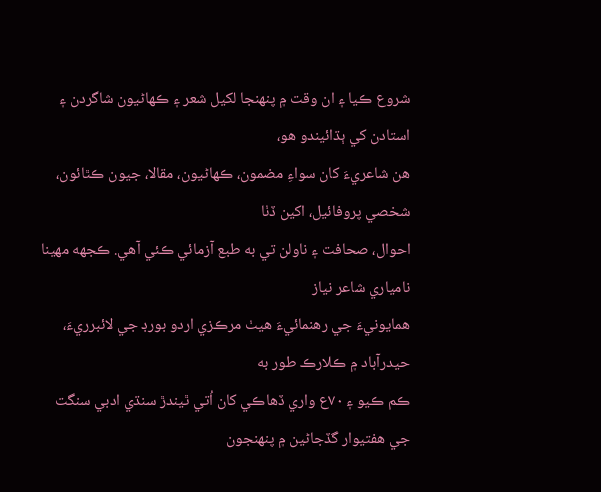شروع ڪيا ۽ ان وقت ۾ پنهنجا لکيل شعر ۽ ڪهاڻيون شاگردن ۽ استادن کي ٻڌائيندو هو،
هن شاعريءَ کان سواءِ مضمون، ڪهاڻيون، مقالا، جيون ڪٿائون، شخصي پروفائيل، اکين ڏٺا
احوال، صحافت ۽ ناولن تي به طبع آزمائي ڪئي آهي. ڪجھه مهينا نامياري شاعر نياز
همايونيءَ جي رهنمائيءَ هيٺ مرڪزي اردو بورڊ جي لائبرريءَ، حيدرآباد ۾ ڪلارڪ طور به
ڪم ڪيو ۽ ۷۰ع واري ڏهاڪي کان اُتي ٿيندڙ سنڌي ادبي سنگت جي هفتيوار گڏجاڻين ۾ پنهنجون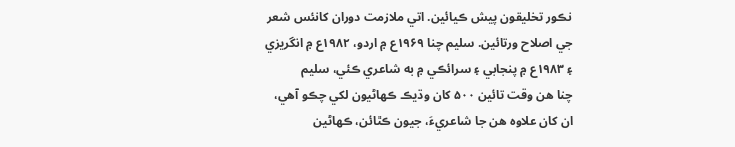نڪور تخليقون پيش ڪيائين. اتي ملازمت دوران کانئس شعر جي اصلاح ورتائين. سليم چنا ۱۹۶۹ع ۾ اردو، ۱۹۸۲ع ۾ انگريزي ۽ ۱۹۸۳ع ۾ پنجابي ۽ سرائڪي ۾ به شاعري ڪئي، سليم
چنا هن وقت تائين ۵۰۰ کان وڌيڪ ڪهاڻيون لکي چڪو آهي، ان کان علاوه هن جا شاعريءَ، جيون ڪٿائن، ڪهاڻين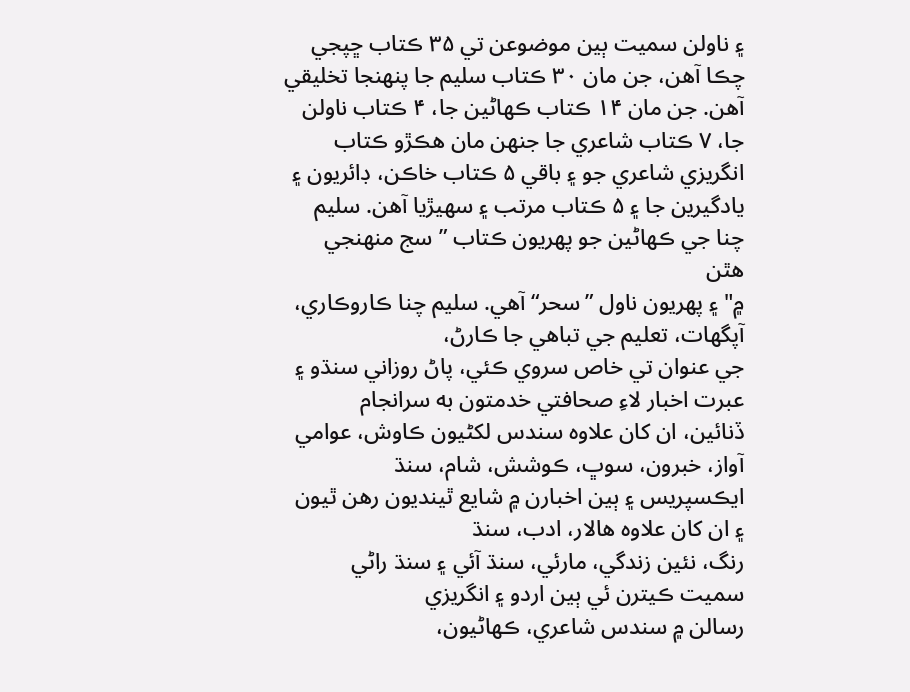۽ ناولن سميت ٻين موضوعن تي ۳۵ ڪتاب ڇپجي چڪا آهن، جن مان ۳۰ ڪتاب سليم جا پنهنجا تخليقي آهن. جن مان ۱۴ ڪتاب ڪهاڻين جا، ۴ ڪتاب ناولن جا، ۷ ڪتاب شاعري جا جنهن مان هڪڙو ڪتاب انگريزي شاعري جو ۽ باقي ۵ ڪتاب خاڪن، ڊائريون ۽ يادگيرين جا ۽ ۵ ڪتاب مرتب ۽ سھيڙيا آهن. سليم چنا جي ڪهاڻين جو پهريون ڪتاب ”سج منهنجي هٿن
۾" ۽ پهريون ناول ”سحر“ آهي. سليم چنا ڪاروڪاري، آپگهات، تعليم جي تباهي جا ڪارڻ،
جي عنوان تي خاص سروي ڪئي، پاڻ روزاني سنڌو ۽ عبرت اخبار لاءِ صحافتي خدمتون به سرانجام
ڏنائين، ان کان علاوه سندس لکڻيون ڪاوش، عوامي آواز، خبرون، سوڀ، ڪوشش، شام، سنڌ
ايڪسپريس ۽ ٻين اخبارن ۾ شايع ٿينديون رهن ٿيون ۽ ان کان علاوه هالار، ادب، سنڌ
رنگ، نئين زندگي، مارئي، سنڌ آئي ۽ سنڌ راڻي سميت ڪيترن ئي ٻين اردو ۽ انگريزي
رسالن ۾ سندس شاعري، ڪهاڻيون،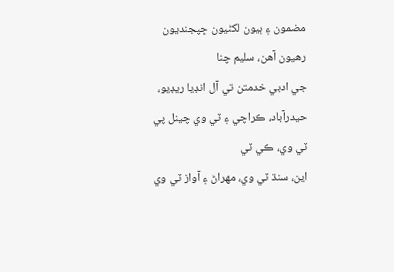مضمون ۽ ٻيون لکڻيون ڇپجنديون رهيون آهن، سليم چنا
جي ادبي خدمتن تي آل انڊيا ريڊيو، حيدرآباد، ڪراچي ۽ ٽي وي چينل پي ٽي وي، ڪي ٽي
اين، سنڌ ٽي وي، مهراڻ ۽ آواز ٽي وي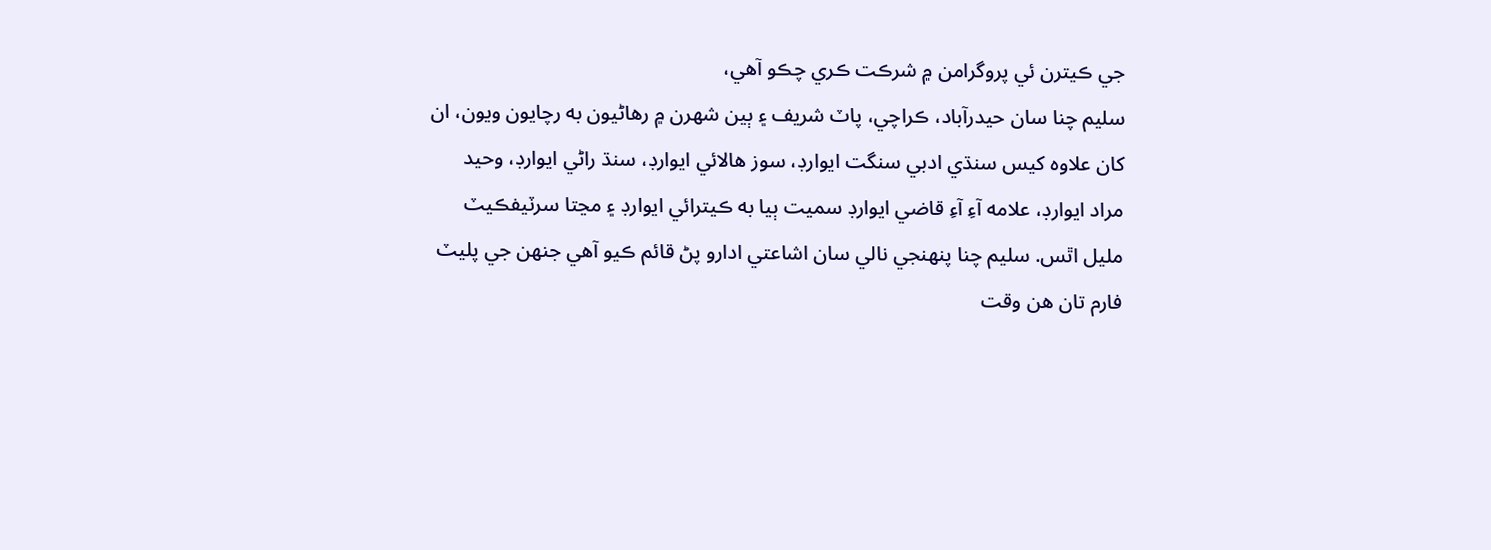جي ڪيترن ئي پروگرامن ۾ شرڪت ڪري چڪو آهي،
سليم چنا سان حيدرآباد، ڪراچي، پاٽ شريف ۽ ٻين شهرن ۾ رهاڻيون به رچايون ويون، ان
کان علاوه کيس سنڌي ادبي سنگت ايوارڊ، سوز هالائي ايوارڊ، سنڌ راڻي ايوارڊ، وحيد
مراد ايوارڊ، علامه آءِ آءِ قاضي ايوارڊ سميت ٻيا به ڪيترائي ايوارڊ ۽ مڃتا سرٽيفڪيٽ
مليل اٿس. سليم چنا پنهنجي نالي سان اشاعتي ادارو پڻ قائم ڪيو آهي جنهن جي پليٽ
فارم تان هن وقت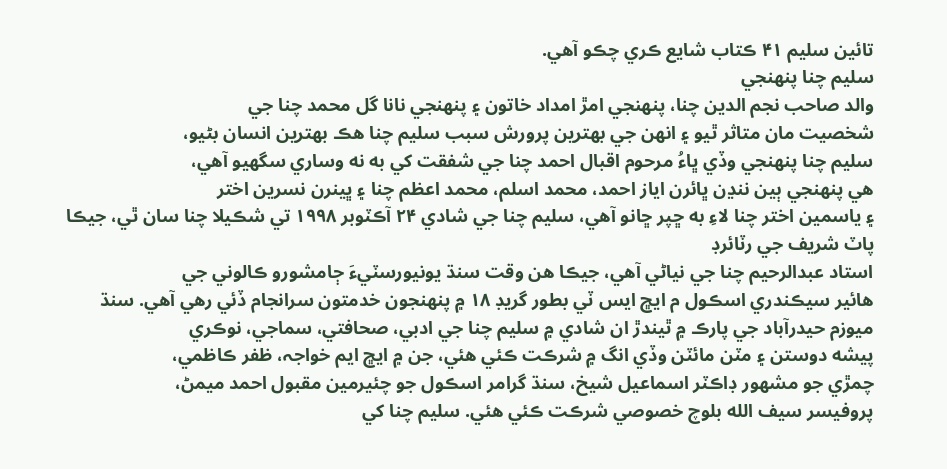تائين سليم ۴۱ ڪتاب شايع ڪري چڪو آهي.
سليم چنا پنهنجي
والد صاحب نجم الدين چنا، پنهنجي امڙ امداد خاتون ۽ پنهنجي نانا گل محمد چنا جي
شخصيت مان متاثر ٿيو ۽ انهن جي بهترين پرورش سبب سليم چنا هڪ بهترين انسان بڻيو،
سليم چنا پنهنجي وڏي ڀاءُ مرحوم اقبال احمد چنا جي شفقت کي به نه وساري سگهيو آهي،
هي پنهنجي ٻين ننڍن ڀائرن اياز احمد، محمد اسلم، محمد اعظم چنا ۽ ڀينرن نسرين اختر
۽ ياسمين اختر چنا لاءِ به ڇپر ڇانو آهي، سليم چنا جي شادي ۲۴ آڪٽوبر ۱۹۹۸ تي شڪيلا چنا سان ٿي، جيڪا پاٽ شريف جي رٽائرڊ
استاد عبدالرحيم چنا جي نياڻي آهي، جيڪا هن وقت سنڌ يونيورسٽيءَ ڄامشورو ڪالوني جي
هائير سيڪندري اسڪول م ايڇ ايس ٽي بطور گريڊ ۱۸ ۾ پنهنجون خدمتون سرانجام ڏئي رهي آهي. سنڌ
ميوزم حيدرآباد جي پارڪ ۾ ٿيندڙ ان شادي ۾ سليم چنا جي ادبي، صحافتي، سماجي، نوڪري
پيشه دوستن ۽ مٽن مائٽن وڏي انگ ۾ شرڪت ڪئي هئي، جن ۾ ايڇ ايم خواجہ، ظفر ڪاظمي،
چمڙي جو مشهور ڊاڪٽر اسماعيل شيخ، سنڌ گرامر اسڪول جو چئيرمين مقبول احمد ميمڻ،
پروفيسر سيف الله بلوچ خصوصي شرڪت ڪئي هئي. سليم چنا کي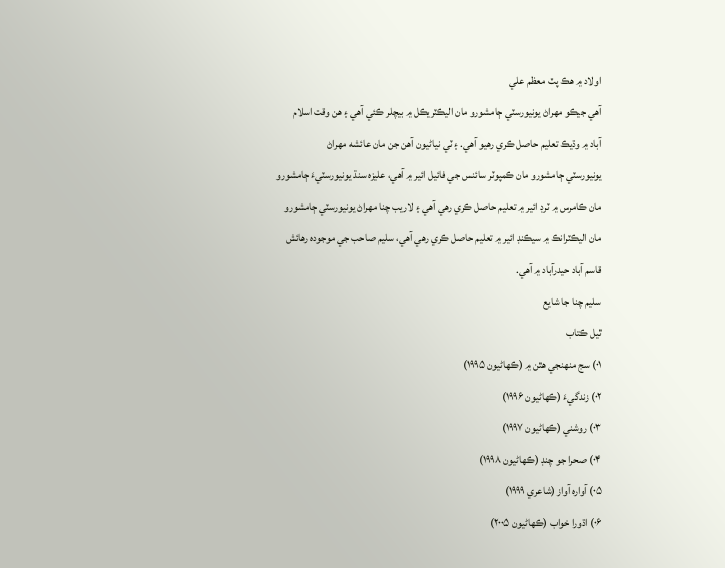اولاد ۾ هڪ پٽ معظم علي
آهي جيڪو مهراڻ يونيورسٽي ڄامشورو مان اليڪٽريڪل ۾ بيچلر ڪئي آهي ۽ هن وقت اسلام
آباد ۾ وڌيڪ تعليم حاصل ڪري رهيو آهي. ۽ ٽي نياڻيون آهن جن مان عائشه مهراڻ
يونيورسٽي ڄامشورو مان ڪمپوٽر سائنس جي فائيل ائير ۾ آهي، عليزه سنڌ يونيورسٽيءَ ڄامشورو
مان ڪامرس ۾ ٽرڊ ائير ۾ تعليم حاصل ڪري رهي آهي ۽ لاريب چنا مهراڻ يونيورسٽي ڄامشورو
مان اليڪٽرانڪ ۾ سيڪنڊ ائير ۾ تعليم حاصل ڪري رهي آهي، سليم صاحب جي موجوده رهائش
قاسم آباد حيدرآباد ۾ آهي.
سليم چنا جا شايع
ٿيل ڪتاب
۰۱) سج منهنجي هٿن ۾ (ڪھاڻيون ۱۹۹۵)
۰۲) زندگيءَ (ڪھاڻيون ۱۹۹۶)
۰۳) روشني (ڪھاڻيون ۱۹۹۷)
۰۴) صحرا جو چنڊ (ڪھاڻيون ۱۹۹۸)
۰۵) آواره آواز (شاعري ۱۹۹۹)
۰۶) اڌورا خواب (ڪھاڻيون ۲۰۰۵)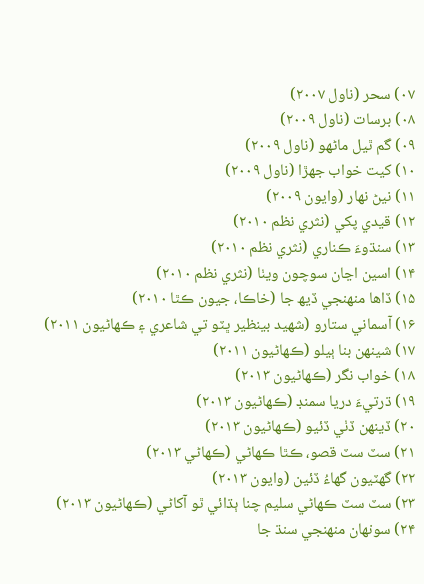۰۷) سحر (ناول ۲۰۰۷)
۰۸) برسات (ناول ۲۰۰۹)
۰۹) گم ٿيل ماڻهو (ناول ۲۰۰۹)
۱۰) کيت خواب جهڙا (ناول ۲۰۰۹)
۱۱) نيڻ نهار (وايون ۲۰۰۹)
۱۲) قيدي پکي (نثري نظم ۲۰۱۰)
۱۳) سنڌوءَ ڪناري (نثري نظم ۲۰۱۰)
۱۴) اسين اڃان سوچون ويٺا (نثري نظم ۲۰۱۰)
۱۵) ڏاها منهنجي ڏيھ جا (خاڪا، جيون ڪٿا ۲۰۱۰)
۱۶) آسماني ستارو (شهيد بينظير ڀٽو تي شاعري ۽ ڪهاڻيون ۲۰۱۱)
۱۷) شينهن بنا ٻيلو (ڪھاڻيون ۲۰۱۱)
۱۸) خواب نگر (ڪهاڻيون ۲۰۱۳)
۱۹) ڌرتيءَ دريا سمنڊ (ڪھاڻيون ۲۰۱۳)
۲۰) ڏينهن ڏٺي ڏئيو (ڪهاڻيون ۲۰۱۳)
۲۱) سٽ سٽ قصو، ڪٿا ڪهاڻي (ڪهاڻي ۲۰۱۳)
۲۲) گهٽيون گھاءُ ڏئين (وايون ۲۰۱۳)
۲۳) سٽ سٽ ڪهاڻي سليم چنا ٻڌائي ٿو آکاڻي (ڪهاڻيون ۲۰۱۳)
۲۴) سونهان منهنجي سنڌ جا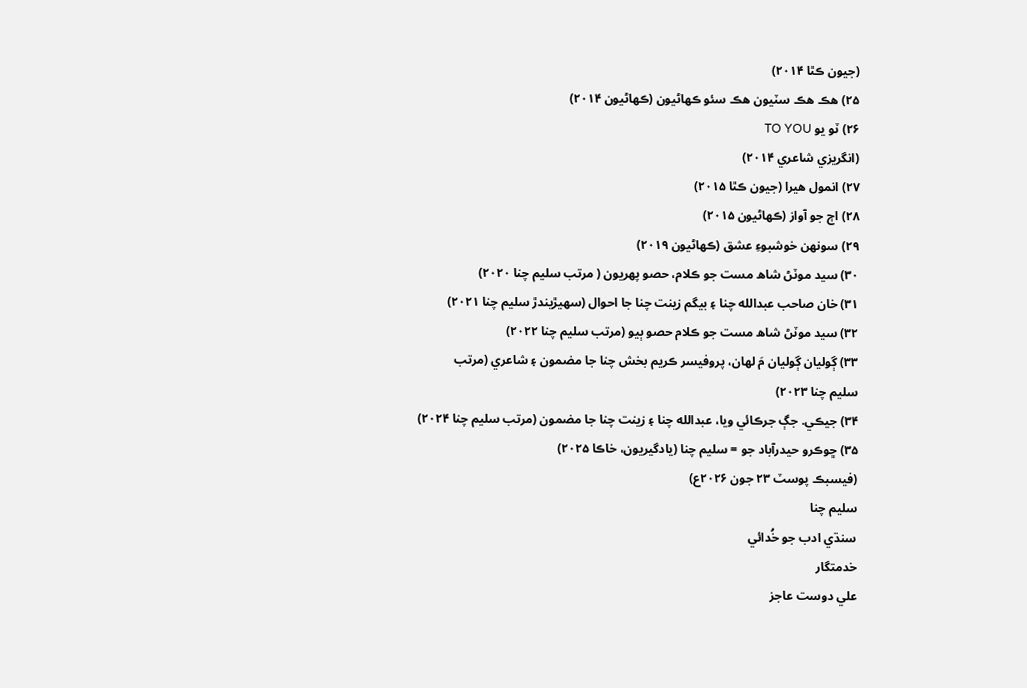(جيون ڪٿا ۲۰۱۴)
۲۵) هڪ هڪ سٽيون هڪ سئو ڪهاڻيون (ڪهاڻيون ۲۰۱۴)
۲۶) ٽو يو TO YOU
(انگريزي شاعري ۲۰۱۴)
۲۷) انمول ھيرا (جيون ڪٿا ۲۰۱۵)
۲۸) اڄ جو آواز (ڪھاڻيون ۲۰۱۵)
۲۹) سونهن خوشبوءِ عشق (ڪهاڻيون ۲۰۱۹)
۳۰) سيد موٽڻ شاھ مست جو ڪلام، حصو پهريون ( مرتب سليم چنا ۲۰۲۰)
۳۱) خان صاحب عبدالله چنا ۽ بيگم زينت چنا جا احوال (سهيڙيندڙ سليم چنا ۲۰۲۱)
۳۲) سيد موٽڻ شاھ مست جو ڪلام حصو ٻيو (مرتب سليم چنا ۲۰۲۲)
۳۳) ڳوليان ڳوليان مَ لهان، پروفيسر ڪريم بخش چنا جا مضمون ۽ شاعري (مرتب
سليم چنا ۲۰۲۳)
۳۴) جيڪي. جڳ جرڪائي ويا، عبدالله چنا ۽ زينت چنا جا مضمون (مرتب سليم چنا ۲۰۲۴)
۳۵) ڇوڪرو حيدرآباد جو = سليم چنا (يادگيريون، خاڪا ۲۰۲۵)
(فيسبڪ پوسٽ ۲۳ جون ۲۰۲۶ع)
سليم چنا
سنڌي ادب جو خُدائي
خدمتگار
علي دوست عاجز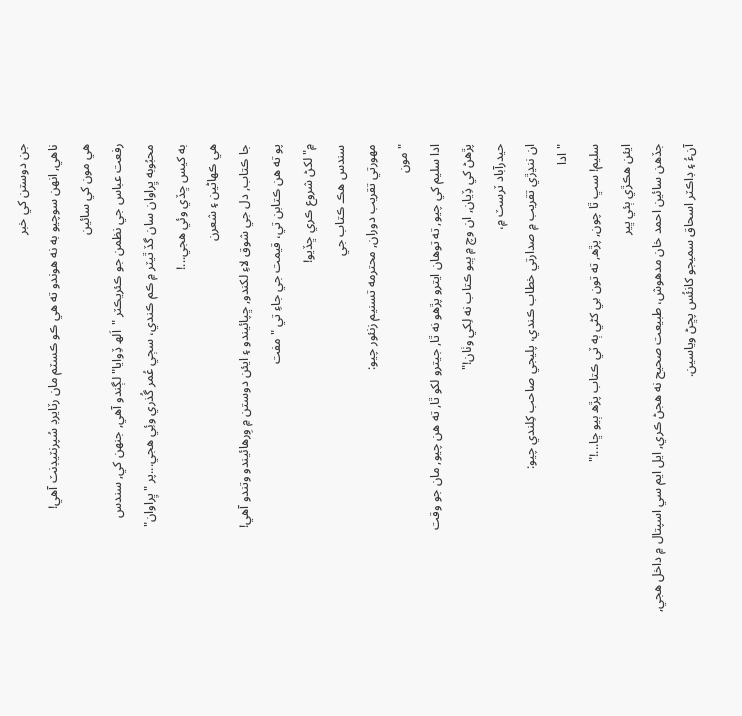جن دوستن کي خبر
ناهي, انهن سوچيو به نه هوندو ته هي ڪو ڪسٽم مان رٽايرڊ سُپرنٽيڊنٽ آھي!
هي مون کي سائين
رفعت عباس جي نظمن جو ڪئريڪٽر "اَلھ ڏِوايا" لڳندو آھي, جنهن کي, سندس
محبُوبه ڀِراوان سان گڏ ٿيٽر ۾ ڪم ڪندي، سڄي عُمر گُذري وئِي هجي...پر "ڀِراوان"
به کيس ڇڏي وئي هجي...!
هي ڪھاڻين ۽ شعرن
جا ڪتاب, دل جي شوق لاءِ لکندو, ڇپائيندو ۽ ايئن دوستن ۾ وِرهائيندو وتندو آھي!
پو ته هن ڪتابن تي، قيمت جي جاءِ تي "مفت
۾" لکڻ شروع ڪري ڇڏيو!
سندس هڪ ڪتاب جي
مهورتي تقريب دوران, محترمه تسنيم زنئور چيو:
" مون
ادا سليم کي چيو, ته توهان ايترو پڙھو نه ٿا, جيترو لکو ٿا, ته هن چيو, مان جو وقت
پڙھڻ کي ڏِيان, ان وچ ۾ ٻيو ڪتاب نه لِکي وٺان!"
حيدرآباد ٽرسٽ ۾،
ان ننڍڙي تقريب ۾ صدارتي خطاب ڪندي، پليجي صاحب کِلندي چيو:
"ادا
سليم! سڀ ٿا چون, پڙھ, ته تون بي کڻي ٻه ٽي ڪتاب پڙھ ٻيو ڇا...!"
ايئن هڪڙي ٻئي ڀير
جڏهن سائين احمد خان مدهوش، طبيعت صحيح نه هجڻ ڪري, ايل ايم سي اسپتال ۾ داخل هجي,
آنءُ ۽ ڊاڪٽر اسحاق سميجو کانئُس پڇڻ وياسين.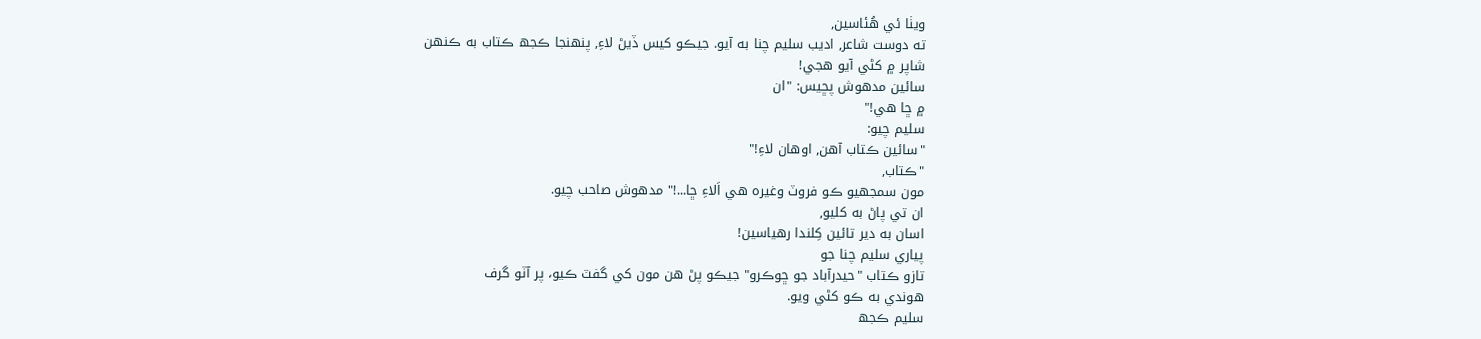ويٺا ئي هُئاسين,
ته دوست شاعر, اديب سليم چنا به آيو. جيڪو کيس ڏيڻ لاءِ, پنهنجا ڪجھ ڪتاب به ڪنهن
شاپر ۾ کڻي آيو هجي!
سائين مدهوش پڇيس: "ان
۾ ڇا هي!"
سليم چيو:
"سائين ڪتاب آھن, اوهان لاءِ!"
"ڪتاب,
مون سمجهيو ڪو فروٽ وغيره هي اَلاءِ ڇا...!" مدهوش صاحب چيو.
ان تي پاڻ به کليو,
اسان به دير تائين کِلندا رهياسين!
پياري سليم چنا جو
تازو ڪتاب "حيدرآباد جو ڇوڪرو" جيڪو پڻ هن مون کي گفٽ ڪيو، پر آٽو گرف
هوندي به ڪو کڻي ويو.
سليم ڪجھ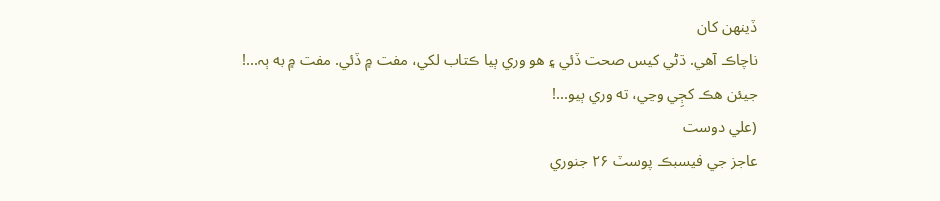ڏينھن کان
ناچاڪ آهي. ڌڻي کيس صحت ڏئي ۽ هو وري ٻيا ڪتاب لکي، مفت ۾ ڏئي. مفت ۾ به ٻہ...!
جيئن هڪ کڄِي وڃي، ته وري ٻيو...!
(علي دوست
عاجز جي فيسبڪ پوسٽ ۲۶ جنوري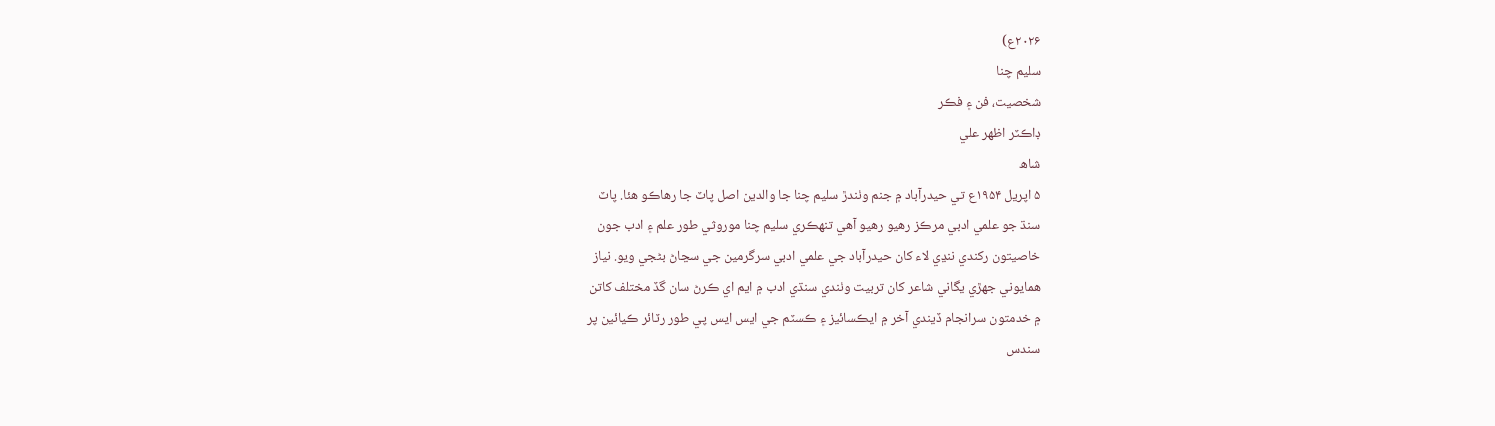۲۰۲۶ع)
سليم چنا
شخصيت، فن ۽ فڪر
ڊاڪٽر اظهر علي
شاھ
۵ اپريل ۱۹۵۴ع تي حيدرآباد ۾ جنم وٺندڙ سليم چنا جا والدين اصل پاٽ جا رهاڪو هئا. پاٽ
سنڌ جو علمي ادبي مرڪز رهيو رهيو آهي تنهڪري سليم چنا موروثي طور علم ۽ ادب جون
خاصيتون رکندي ننڍي لاء کان حيدرآباد جي علمي ادبي سرگرمين جي سڃاڻ بڻجي ويو. نياز
همايوني جهڙي يگاني شاعر کان تربيت وٺندي سنڌي ادب ۾ ايم اي ڪرڻ سان گڏ مختلف کاتن
۾ خدمتون سرانجام ڏيندي آخر ۾ ايڪسائيز ۽ ڪسٽم جي ايس ايس پي طور رٽائر ڪيائين پر
سندس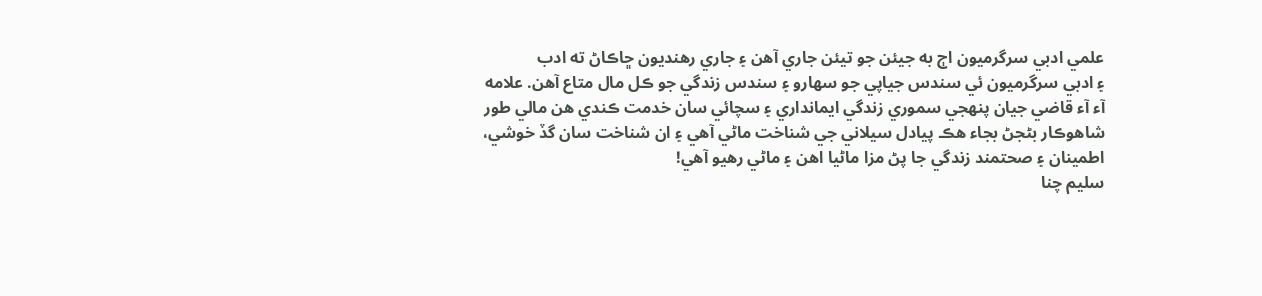علمي ادبي سرگرميون اڄ به جيئن جو تيئن جاري آهن ۽ جاري رهنديون ڇاڪاڻ ته ادب
۽ ادبي سرگرميون ئي سندس جياپي جو سهارو ۽ سندس زندگي جو ڪل مال متاع آهن. علامه
آء آء قاضي جيان پنهجي سموري زندگي ايمانداري ۽ سچائي سان خدمت ڪندي هن مالي طور
شاهوڪار بڻجڻ بجاء هڪ پيادل سيلاني جي شناخت ماڻي آهي ۽ ان شناخت سان گڏ خوشي،
اطمينان ۽ صحتمند زندگي جا پڻ مزا ماڻيا اهن ۽ ماڻي رهيو آهي!
سليم چنا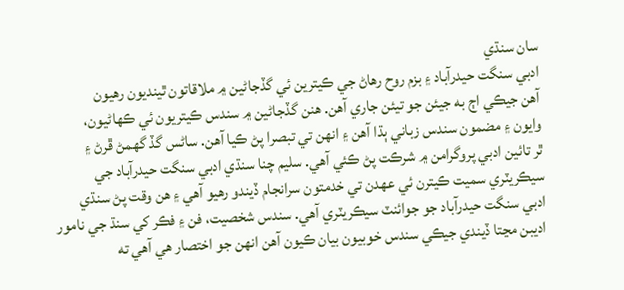سان سنڌي
ادبي سنگت حيدرآباد ۽ بزم روح رهاڻ جي ڪيترين ئي گڏجاڻين ۾ ملاقاتون ٿينديون رهيون
آهن جيڪي اڄ به جيئن جو تيئن جاري آهن. هنن گڏجاڻين ۾ سندس ڪيتريون ئي ڪهاڻيون،
وايون ۽ مضمون سندس زباني ٻڌا آهن ۽ انهن تي تبصرا پڻ ڪيا آهن. ساڻس گڏ گهمڻ ڦرڻ ۽
ٿر تائين ادبي پروگرامن ۾ شرڪت پڻ ڪئي آهي. سليم چنا سنڌي ادبي سنگت حيدرآباد جي
سيڪريٽري سميت ڪيترن ئي عهدن تي خدمتون سرانجام ڏيندو رهيو آهي ۽ هن وقت پڻ سنڌي
ادبي سنگت حيدرآباد جو جوائنٽ سيڪريٽري آهي. سندس شخصيت، فن ۽ فڪر کي سنڌ جي نامور
اديبن مڃتا ڏيندي جيڪي سندس خوبيون بيان ڪيون آهن انهن جو اختصار هي آهي ته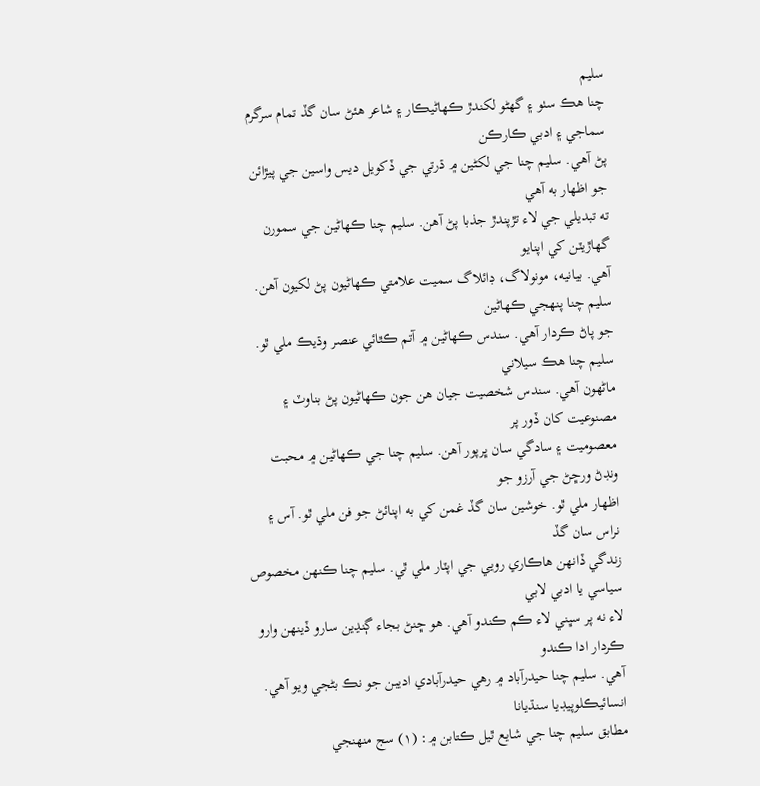سليم
چنا هڪ سٺو ۽ گهڻو لکندڙ ڪهاڻيڪار ۽ شاعر هئڻ سان گڏ تمام سرگرم سماجي ۽ ادبي ڪارڪن
پڻ آهي. سليم چنا جي لکڻين ۾ ڌرتي جي ڏکويل ديس واسين جي پيڙائن جو اظهار به آهي
ته تبديلي جي لاء تڙپندڙ جذبا پڻ آهن. سليم چنا ڪهاڻين جي سمورن گهاڙيٽن کي اپنايو
آهي. بيانيه، مونولاگ، ڊائلاگ سميت علامتي ڪهاڻيون پڻ لکيون آهن. سليم چنا پنهجي ڪهاڻين
جو پاڻ ڪردار آهي. سندس ڪهاڻين ۾ آتم ڪٿائي عنصر وڌيڪ ملي ٿو. سليم چنا هڪ سيلاني
ماڻهون آهي. سندس شخصيت جيان هن جون ڪهاڻيون پڻ بناوٽ ۽ مصنوعيت کان ڏور پر
معصوميت ۽ سادگي سان ڀرپور آهن. سليم چنا جي ڪهاڻين ۾ محبت ونڊڻ ورڇڻ جي آرزو جو
اظهار ملي ٿو. خوشين سان گڏ غمن کي به اپنائڻ جو فن ملي ٿو. آس ۽ نراس سان گڏ
زندگي ڏانهن هاڪاري رويي جي اپٽار ملي ٿي. سليم چنا ڪنهن مخصوص سياسي يا ادبي لابي
لاء نه پر سڀني لاء ڪم ڪندو آهي. هو ڇنڻ بجاء ڳنڍين سارو ڏينهن وارو ڪردار ادا ڪندو
آهي. سليم چنا حيدرآباد ۾ رهي حيدرآبادي اديبن جو نڪ بڻجي ويو آهي.
انسائيڪلوپيڊيا سنڌيانا
مطابق سليم چنا جي شايع ٿيل ڪتابن ۾: (۱) سج منهنجي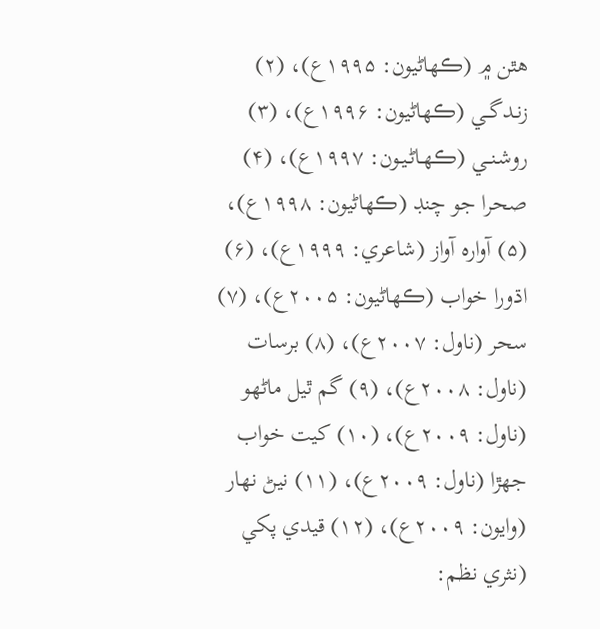هٿن ۾ (ڪهاڻيون: ۱۹۹۵ع)، (۲) زنـدگــي (ڪهاڻيون: ۱۹۹۶ع)، (۳) روشـنــي (ڪهـاڻـيـون: ۱۹۹۷ع)، (۴) صحرا جو چنڊ (ڪهاڻيون: ۱۹۹۸ع)، (۵) آواره آواز (شاعري: ۱۹۹۹ع)، (۶) اڌورا خواب (ڪهاڻيون: ۲۰۰۵ع)، (۷) سحر (ناول: ۲۰۰۷ع)، (۸) برسات (ناول: ۲۰۰۸ع)، (۹) گم ٿيل ماڻهو (ناول: ۲۰۰۹ع)، (۱۰) کيت خواب جهڙا (ناول: ۲۰۰۹ع)، (۱۱) نيڻ نهار (وايون: ۲۰۰۹ع)، (۱۲) قيدي پکي (نثري نظم: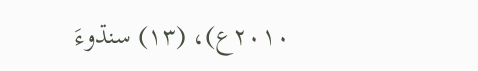۲۰۱۰ع)، (۱۳) سنڌوءَ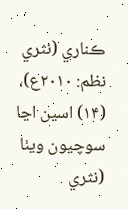ڪناري (نثري نظم: ۲۰۱۰ع)، (۱۴) اسين اڃا سوچيون ويٺا (نثري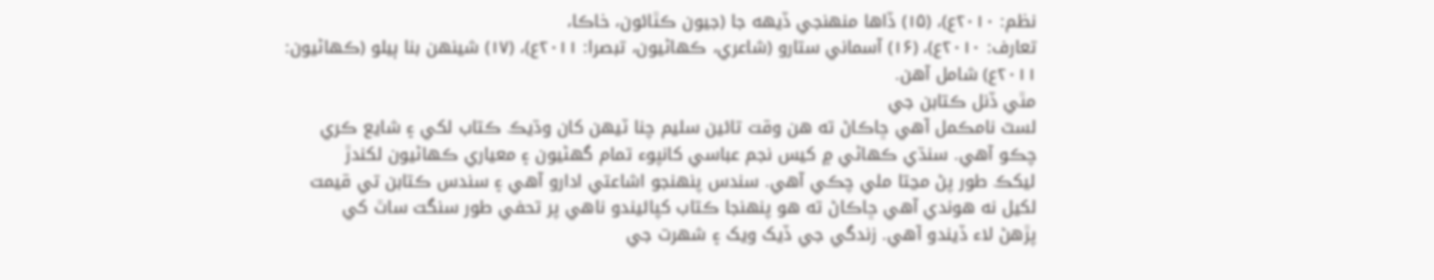نظم: ۲۰۱۰ع)، (۱۵) ڏاها منهنجي ڏيهه جا (جيون ڪٿائون، خاڪا،
تعارف: ۲۰۱۰ع)، (۱۶) آسماني ستارو (شاعري، ڪهاڻيون، تبصرا: ۲۰۱۱ع)، (۱۷) شينهن بنا ٻيلو (ڪهاڻيون: ۲۰۱۱ع) شامل آهن.
مٿي ڏنل ڪتابن جي
لسٽ نامڪمل آهي ڇاڪاڻ ته هن وقت تائين سليم چنا ٽيهن کان وڌيڪ ڪتاب لکي ۽ شايع ڪري
چڪو آھي. سنڌي ڪهاڻي ۾ کيس نجم عباسي کانپوء تمام گهڻيون ۽ معياري ڪهاڻيون لکندڙ
ليکڪ طور پڻ مڃتا ملي چڪي آهي. سندس پنهنجو اشاعتي ادارو آهي ۽ سندس ڪتابن تي قيمت
لکيل نه هوندي آهي ڇاڪاڻ ته هو پنهنجا ڪتاب کپائيندو ناهي پر تحفي طور سنگت ساٿ کي
پڙهڻ لاء ڏيندو آهي. زندگي جي ڏيک ويک ۽ شهرت جي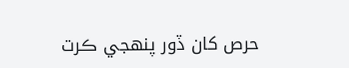حرص کان ڏور پنهجي ڪرت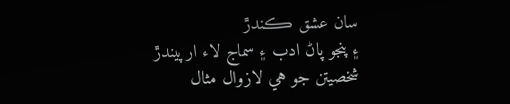سان عشق ڪندڙ
۽ پنجو پاڻ ادب ۽ سماج لاء ارپيندڙ شخصيتن جو هي لازوال مثال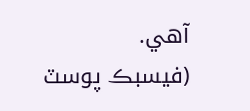آهي.
(فيسبڪ پوسٽ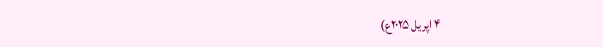۴ اپريل ۲۰۲۵ع)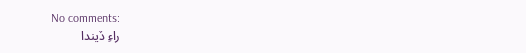No comments:
راءِ ڏيندا